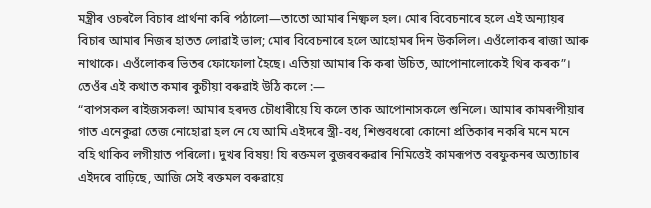মন্ত্ৰীৰ ওচৰলৈ বিচাৰ প্ৰাৰ্থনা কৰি পঠালো—তাতো আমাৰ নিষ্ফল হল। মোৰ বিবেচনাৰে হলে এই অন্যায়ৰ বিচাৰ আমাৰ নিজৰ হাতত লোৱাই ভাল; মোৰ বিবেচনাৰে হলে আহোমৰ দিন উকলিল। এওঁলোকৰ ৰাজা আৰু নাথাকে। এওঁলোকৰ ভিতৰ ফোফোলা হৈছে। এতিয়া আমাৰ কি কৰা উচিত, আপোনালোকেই থিৰ কৰক”। তেওঁৰ এই কথাত কমাৰ কুচীয়া বৰুৱাই উঠি কলে :—
“বাপসকল ৰাইজসকল! আমাৰ হৰদত্ত চৌধাৰীয়ে যি কলে তাক আপোনাসকলে শুনিলে। আমাৰ কামৰূপীয়াৰ গাত এনেকুৱা তেজ নোহোৱা হল নে যে আমি এইদৰে স্ত্ৰী-বধ, শিশুবধৰো কোনো প্ৰতিকাৰ নকৰি মনে মনে বহি থাকিব লগীয়াত পৰিলো। দুখৰ বিষয়! যি ৰক্তমল বুজৰবৰুৱাৰ নিমিত্তেই কামৰূপত বৰফুকনৰ অত্যাচাৰ এইদৰে বাঢ়িছে, আজি সেই ৰক্তমল বৰুৱায়ে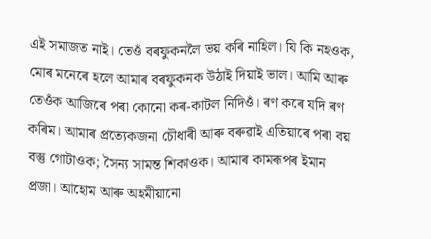এই সমাজত নাই। তেওঁ বৰফুকনলৈ ভয় কৰি নাহিল। যি কি নহওক, মোৰ মনেৰে হলে আমাৰ বৰফুকনক উঠাই দিয়াই ভাল। আমি আৰু তেওঁক আজিৰে পৰা কোনো কৰ-কাটল নিদিওঁ। ৰণ কৰে যদি ৰণ কৰিম। আমাৰ প্ৰত্যেকজনা চৌধাৰী আৰু বৰুৱাই এতিয়াৰে পৰা বয় বস্তু গোটাওক; সৈন্য সামন্ত শিকাওক। আমাৰ কামৰূপৰ ইমান প্ৰজা। আহোম আৰু অহমীয়ানো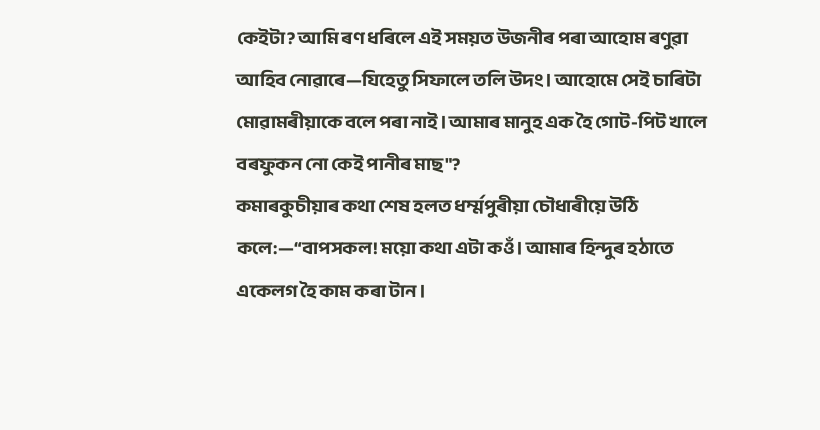কেইটা? আমি ৰণ ধৰিলে এই সময়ত উজনীৰ পৰা আহোম ৰণুৱা আহিব নোৱাৰে—যিহেতু সিফালে তলি উদং। আহোমে সেই চাৰিটা মোৱামৰীয়াকে বলে পৰা নাই। আমাৰ মানুহ এক হৈ গোট-পিট খালে বৰফুকন নো কেই পানীৰ মাছ"?
কমাৰকুচীয়াৰ কথা শেষ হলত ধৰ্ম্মপুৰীয়া চৌধাৰীয়ে উঠি কলে:—“বাপসকল! ময়ো কথা এটা কওঁ। আমাৰ হিন্দুৰ হঠাতে একেলগ হৈ কাম কৰা টান।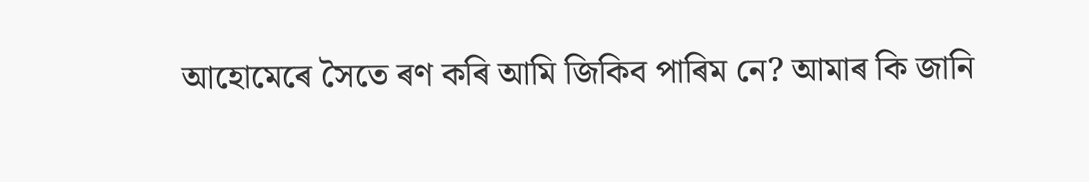আহোমেৰে সৈতে ৰণ কৰি আমি জিকিব পাৰিম নে? আমাৰ কি জানি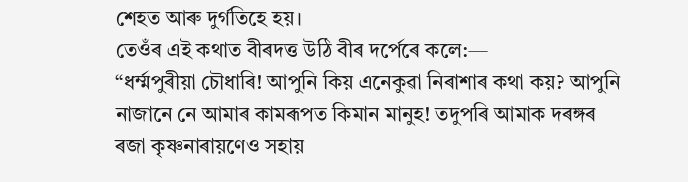শেহত আৰু দুৰ্গতিহে হয়।
তেওঁৰ এই কথাত বীৰদত্ত উঠি বীৰ দৰ্পেৰে কলে:—
“ধৰ্ম্মপুৰীয়া চৌধাৰি! আপুনি কিয় এনেকুৱা নিৰাশাৰ কথা কয়? আপুনি নাজানে নে আমাৰ কামৰূপত কিমান মানুহ! তদুপৰি আমাক দৰঙ্গৰ ৰজা কৃষ্ণনাৰায়ণেও সহায়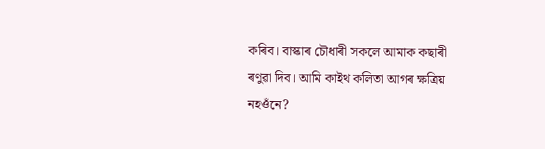কৰিব। বাস্কাৰ চৌধাৰী সকলে আমাক কছাৰী ৰণুৱা দিব। আমি কাইথ কলিতা আগৰ ক্ষত্ৰিয় নহওঁনে?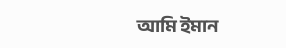আমি ইমান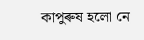কাপুৰুষ হলো নে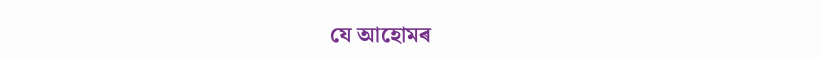যে আহোমৰ